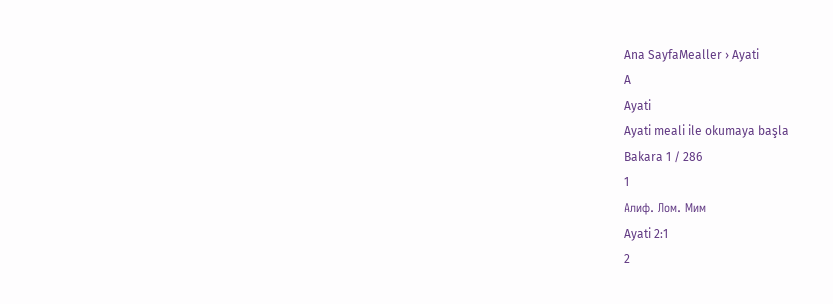Ana SayfaMealler › Ayati
A
Ayati
Ayati meali ile okumaya başla
Bakara 1 / 286
1
Алиф. Лом. Мим
Ayati 2:1
2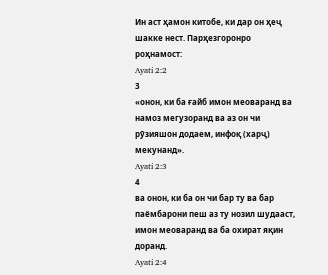Ин аст ҳамон китобе, ки дар он ҳеҷ шакке нест. Парҳезгоронро роҳнамост:
Ayati 2:2
3
«онон, ки ба ғайб имон меоваранд ва намоз мегузоранд ва аз он чи рӯзияшон додаем, инфоқ (харҷ) мекунанд».
Ayati 2:3
4
ва онон, ки ба он чи бар ту ва бар паёмбарони пеш аз ту нозил шудааст, имон меоваранд ва ба охират яқин доранд.
Ayati 2:4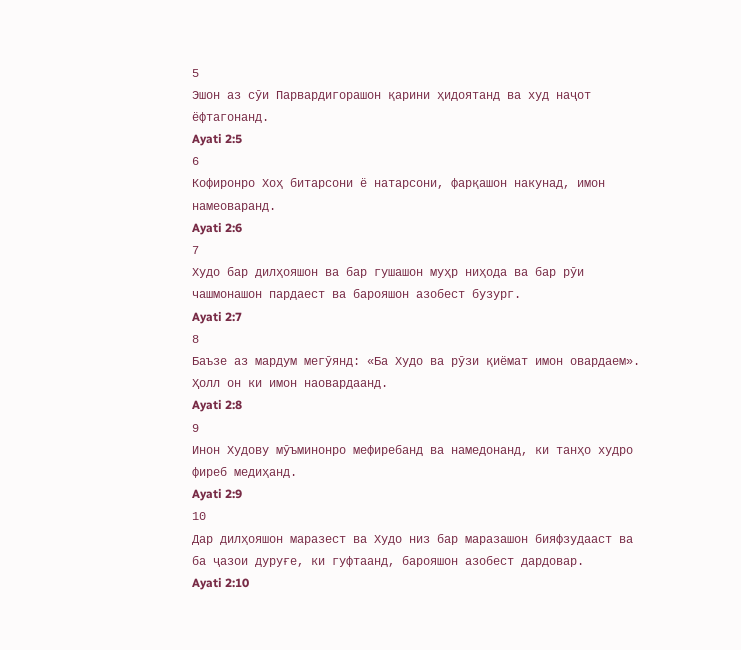5
Эшон аз сӯи Парвардигорашон қарини ҳидоятанд ва худ наҷот ёфтагонанд.
Ayati 2:5
6
Кофиронро Хоҳ битарсони ё натарсони, фарқашон накунад, имон намеоваранд.
Ayati 2:6
7
Худо бар дилҳояшон ва бар гушашон муҳр ниҳода ва бар рӯи чашмонашон пардаест ва барояшон азобест бузург.
Ayati 2:7
8
Баъзе аз мардум мегӯянд: «Ба Худо ва рӯзи қиёмат имон овардаем». Ҳолл он ки имон наовардаанд.
Ayati 2:8
9
Инон Худову мӯъминонро мефиребанд ва намедонанд, ки танҳо худро фиреб медиҳанд.
Ayati 2:9
10
Дар дилҳояшон маразест ва Худо низ бар маразашон бияфзудааст ва ба ҷазои дуруғе, ки гуфтаанд, барояшон азобест дардовар.
Ayati 2:10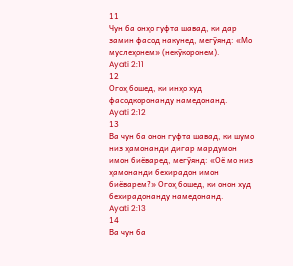11
Чун ба онҳо гуфта шавад, ки дар замин фасод накунед, мегӯянд: «Мо муслеҳонем» (некӯкоронем).
Ayati 2:11
12
Огоҳ бошед, ки инҳо худ фасодкоронанду намедонанд.
Ayati 2:12
13
Ва чун ба онон гуфта шавад, ки шумо низ ҳамонанди дигар мардумон имон биёваред, мегӯянд: «Оё мо низ ҳамонанди бехирадон имон биёварем?» Огоҳ бошед, ки онон худ бехирадонанду намедонанд.
Ayati 2:13
14
Ва чун ба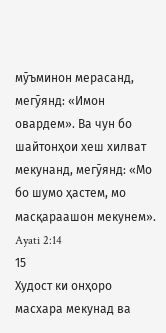мӯъминон мерасанд, мегӯянд: «Имон овардем». Ва чун бо шайтонҳои хеш хилват мекунанд, мегӯянд: «Мо бо шумо ҳастем, мо масқараашон мекунем».
Ayati 2:14
15
Худост ки онҳоро масхара мекунад ва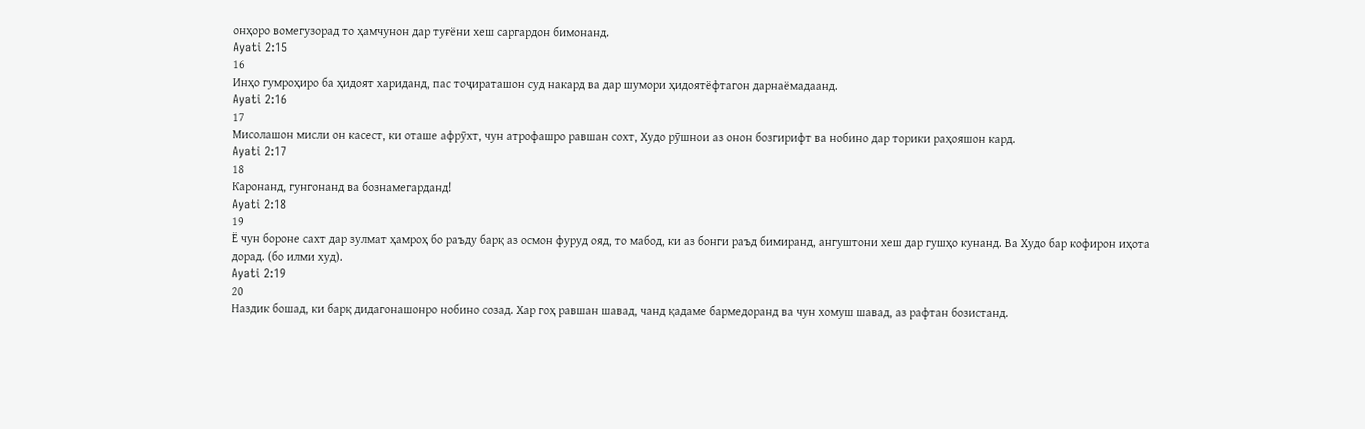онҳоро вомегузорад то ҳамчунон дар туғёни хеш саргардон бимонанд.
Ayati 2:15
16
Инҳо гумроҳиро ба ҳидоят хариданд, пас тоҷираташон суд накард ва дар шумори ҳидоятёфтагон дарнаёмадаанд.
Ayati 2:16
17
Мисолашон мисли он касест, ки оташе афрӯхт, чун атрофашро равшан сохт, Худо рӯшнои аз онон бозгирифт ва нобино дар торики раҳояшон кард.
Ayati 2:17
18
Каронанд, гунгонанд ва бознамегарданд!
Ayati 2:18
19
Ё чун бороне сахт дар зулмат ҳамроҳ бо раъду барқ аз осмон фуруд ояд, то мабод, ки аз бонги раъд бимиранд, ангуштони хеш дар гушҳо кунанд. Ва Худо бар кофирон иҳота дорад. (бо илми худ).
Ayati 2:19
20
Наздик бошад, ки барқ дидагонашонро нобино созад. Хар гоҳ равшан шавад, чанд қадаме бармедоранд ва чун хомуш шавад, аз рафтан бозистанд.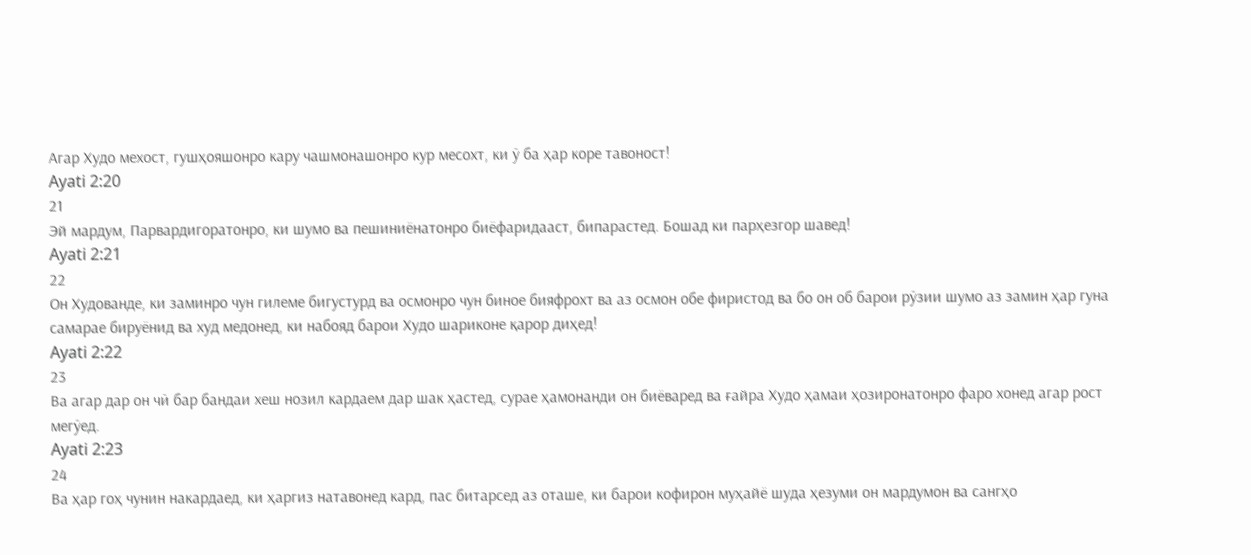Агар Худо мехост, гушҳояшонро кару чашмонашонро кур месохт, ки ӯ ба ҳар коре тавоност!
Ayati 2:20
21
Эй мардум, Парвардигоратонро, ки шумо ва пешиниёнатонро биёфаридааст, бипарастед. Бошад ки парҳезгор шавед!
Ayati 2:21
22
Он Худованде, ки заминро чун гилеме бигустурд ва осмонро чун биное бияфрохт ва аз осмон обе фиристод ва бо он об барои рӯзии шумо аз замин ҳар гуна самарае бируёнид ва худ медонед, ки набояд барои Худо шариконе қарор диҳед!
Ayati 2:22
23
Ва агар дар он чӣ бар бандаи хеш нозил кардаем дар шак ҳастед, сурае ҳамонанди он биёваред ва ғайра Худо ҳамаи ҳозиронатонро фаро хонед агар рост мегӯед.
Ayati 2:23
24
Ва ҳар гоҳ чунин накардаед, ки ҳаргиз натавонед кард, пас битарсед аз оташе, ки барои кофирон муҳайё шуда ҳезуми он мардумон ва сангҳо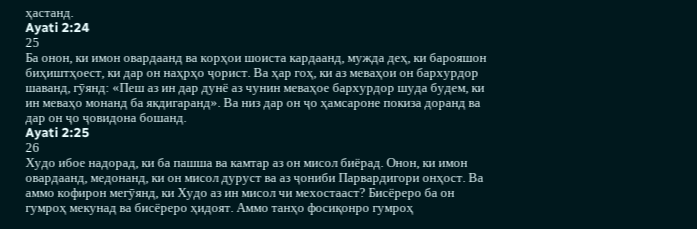ҳастанд.
Ayati 2:24
25
Ба онон, ки имон овардаанд ва корҳои шоиста кардаанд, мужда деҳ, ки барояшон биҳиштҳоест, ки дар он наҳрҳо ҷорист. Ва ҳар гоҳ, ки аз меваҳои он бархурдор шаванд, гӯянд: «Пеш аз ин дар дунё аз чунин меваҳое бархурдор шуда будем, ки ин меваҳо монанд ба якдигаранд». Ва низ дар он ҷо ҳамсароне покиза доранд ва дар он ҷо ҷовидона бошанд.
Ayati 2:25
26
Худо ибое надорад, ки ба пашша ва камтар аз он мисол биёрад. Онон, ки имон овардаанд, медонанд, ки он мисол дуруст ва аз ҷониби Парвардигори онҳост. Ва аммо кофирон мегӯянд, ки Худо аз ин мисол чи мехостааст? Бисёреро ба он гумроҳ мекунад ва бисёреро ҳидоят. Аммо танҳо фосиқонро гумроҳ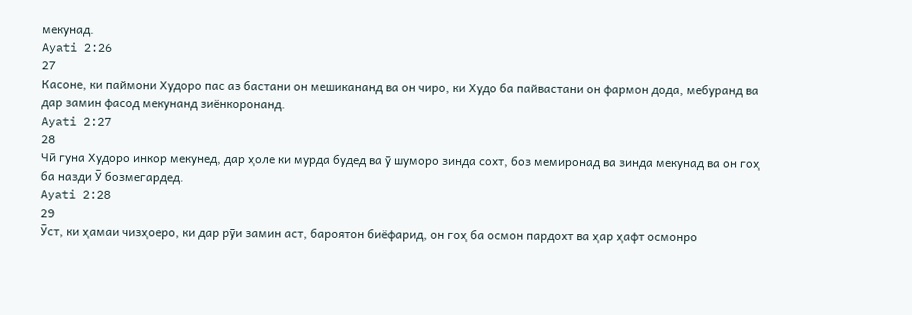мекунад.
Ayati 2:26
27
Касоне, ки паймони Худоро пас аз бастани он мешикананд ва он чиро, ки Худо ба пайвастани он фармон дода, мебуранд ва дар замин фасод мекунанд зиёнкоронанд.
Ayati 2:27
28
Чӣ гуна Худоро инкор мекунед, дар ҳоле ки мурда будед ва ӯ шуморо зинда сохт, боз мемиронад ва зинда мекунад ва он гоҳ ба назди Ӯ бозмегардед.
Ayati 2:28
29
Ӯст, ки ҳамаи чизҳоеро, ки дар рӯи замин аст, бароятон биёфарид, он гоҳ ба осмон пардохт ва ҳар ҳафт осмонро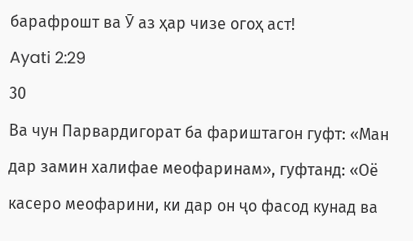барафрошт ва Ӯ аз ҳар чизе огоҳ аст!
Ayati 2:29
30
Ва чун Парвардигорат ба фариштагон гуфт: «Ман дар замин халифае меофаринам», гуфтанд: «Оё касеро меофарини, ки дар он ҷо фасод кунад ва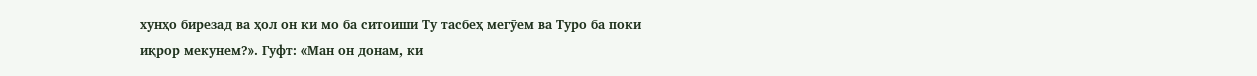хунҳо бирезад ва ҳол он ки мо ба ситоиши Ту тасбеҳ мегӯем ва Туро ба поки иқрор мекунем?». Гуфт: «Ман он донам, ки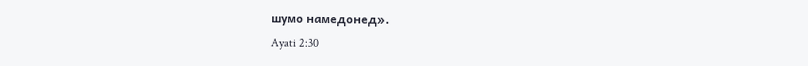шумо намедонед».
Ayati 2:30